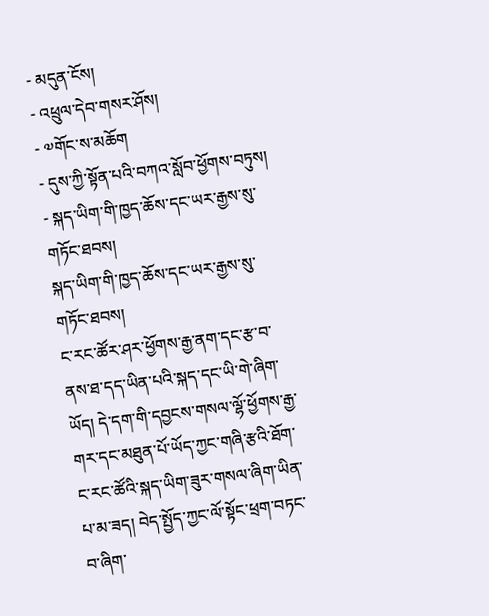- མདུན་ངོས།
- འཕྲུལ་དེབ་གསར་ཤོས།
- ༧གོང་ས་མཆོག
- དུས་ཀྱི་སྟོན་པའི་བཀའ་སློབ་ཕྱོགས་བཏུས།
- སྐད་ཡིག་གི་ཁྱད་ཆོས་དང་ཡར་རྒྱས་སུ་གཏོང་ཐབས།
སྐད་ཡིག་གི་ཁྱད་ཆོས་དང་ཡར་རྒྱས་སུ་གཏོང་ཐབས།
ང་རང་ཚོར་ཤར་ཕྱོགས་རྒྱ་ནག་དང་རྩ་བ་ནས་ཐ་དད་ཡིན་པའི་སྐད་དང་ཡི་གེ་ཞིག་ཡོད། དེ་དག་གི་དབྱངས་གསལ་ལྷོ་ཕྱོགས་རྒྱ་གར་དང་མཐུན་པོ་ཡོད་ཀྱང་གཞི་རྩའི་ཐོག་ང་རང་ཚོའི་སྐད་ཡིག་ཟུར་གསལ་ཞིག་ཡིན་པ་མ་ཟད། བེད་སྤྱོད་ཀྱང་ལོ་སྟོང་ཕྲག་བཏང་བ་ཞིག་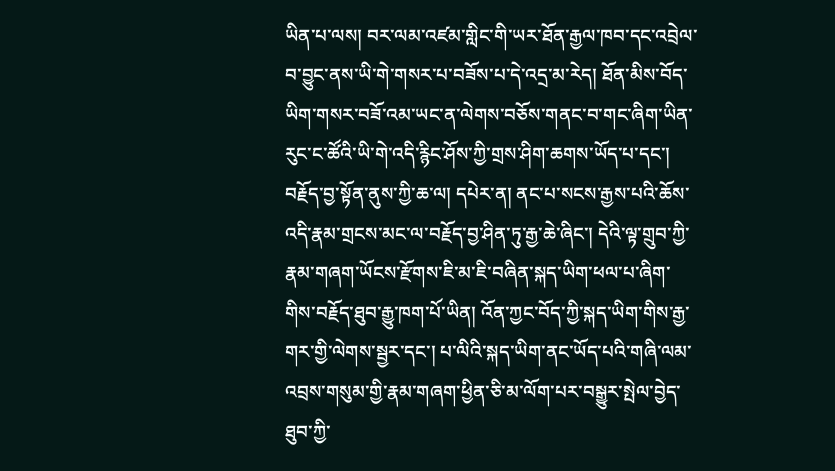ཡིན་པ་ལས། བར་ལམ་འཛམ་གླིང་གི་ཡར་ཐོན་རྒྱལ་ཁབ་དང་འབྲེལ་བ་བྱུང་ནས་ཡི་གེ་གསར་པ་བཟོས་པ་དེ་འདྲ་མ་རེད། ཐོན་མིས་བོད་ཡིག་གསར་བཟོ་འམ་ཡང་ན་ལེགས་བཅོས་གནང་བ་གང་ཞིག་ཡིན་རུང་ང་ཚོའི་ཡི་གེ་འདི་རྙིང་ཤོས་ཀྱི་གྲས་ཤིག་ཆགས་ཡོད་པ་དང་། བརྗོད་བྱ་སྟོན་ནུས་ཀྱི་ཆ་ལ། དཔེར་ན། ནང་པ་སངས་རྒྱས་པའི་ཆོས་འདི་རྣམ་གྲངས་མང་ལ་བརྗོད་བྱ་ཤིན་ཏུ་རྒྱ་ཆེ་ཞིང་། དེའི་ལྟ་གྲུབ་ཀྱི་རྣམ་གཞག་ཡོངས་རྫོགས་ཇི་མ་ཇི་བཞིན་སྐད་ཡིག་ཕལ་པ་ཞིག་གིས་བརྗོད་ཐུབ་རྒྱུ་ཁག་པོ་ཡིན། འོན་ཀྱང་བོད་ཀྱི་སྐད་ཡིག་གིས་རྒྱ་གར་གྱི་ལེགས་སྦྱར་དང་། པ་ལིའི་སྐད་ཡིག་ནང་ཡོད་པའི་གཞི་ལམ་འབྲས་གསུམ་གྱི་རྣམ་གཞག་ཕྱིན་ཅི་མ་ལོག་པར་བསྒྱུར་སྤེལ་བྱེད་ཐུབ་ཀྱི་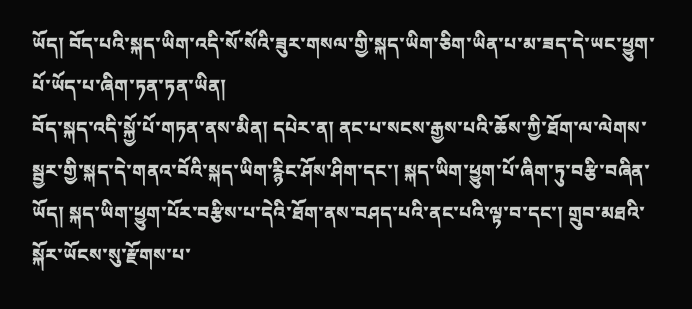ཡོད། བོད་པའི་སྐད་ཡིག་འདི་སོ་སོའི་ཟུར་གསལ་གྱི་སྐད་ཡིག་ཅིག་ཡིན་པ་མ་ཟད་དེ་ཡང་ཕྱུག་པོ་ཡོད་པ་ཞིག་ཏན་ཏན་ཡིན།
བོད་སྐད་འདི་སྐྱོ་པོ་གཏན་ནས་མིན། དཔེར་ན། ནང་པ་སངས་རྒྱས་པའི་ཆོས་ཀྱི་ཐོག་ལ་ལེགས་སྦྱར་གྱི་སྐད་དེ་གནའ་བོའི་སྐད་ཡིག་རྙིང་ཤོས་ཤིག་དང་། སྐད་ཡིག་ཕྱུག་པོ་ཞིག་ཏུ་བརྩི་བཞིན་ཡོད། སྐད་ཡིག་ཕྱུག་པོར་བརྩིས་པ་དེའི་ཐོག་ནས་བཤད་པའི་ནང་པའི་ལྟ་བ་དང་། གྲུབ་མཐའི་སྐོར་ཡོངས་སུ་རྫོགས་པ་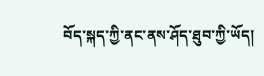བོད་སྐད་ཀྱི་ནང་ནས་ཤོད་ཐུབ་ཀྱི་ཡོད།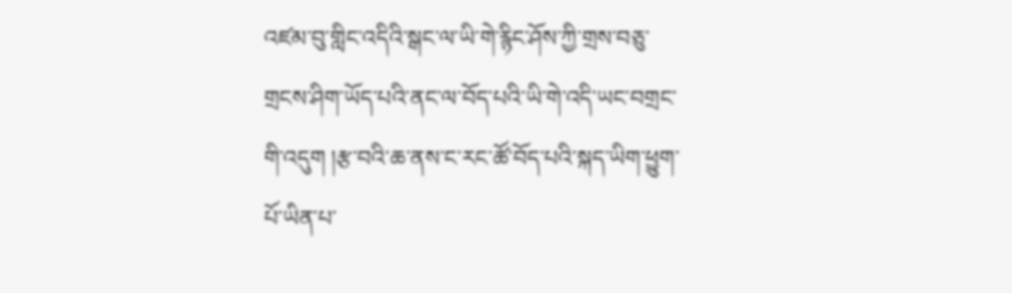འཛམ་བུ་གླིང་འདིའི་སྒང་ལ་ཡི་གེ་རྙིང་ཤོས་ཀྱི་གྲས་བཅུ་གྲངས་ཤིག་ཡོད་པའི་ནང་ལ་བོད་པའི་ཡི་གེ་འདི་ཡང་བགྲང་གི་འདུག །རྩ་བའི་ཆ་ནས་ང་རང་ཚོ་བོད་པའི་སྐད་ཡིག་ཕྱུག་པོ་ཡིན་པ་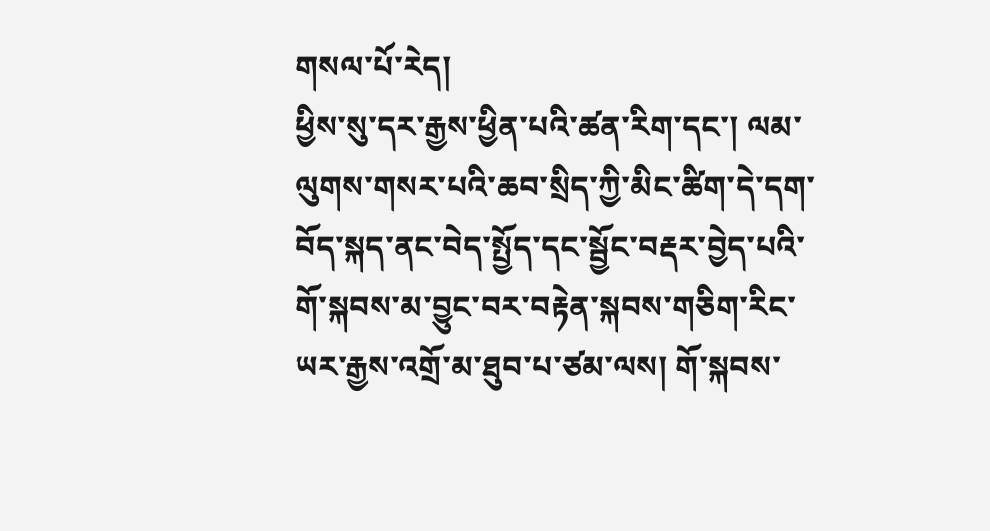གསལ་པོ་རེད།
ཕྱིས་སུ་དར་རྒྱས་ཕྱིན་པའི་ཚན་རིག་དང་། ལམ་ལུགས་གསར་པའི་ཆབ་སྲིད་ཀྱི་མིང་ཚིག་དེ་དག་བོད་སྐད་ནང་བེད་སྤྱོད་དང་སྦྱོང་བརྡར་བྱེད་པའི་གོ་སྐབས་མ་བྱུང་བར་བརྟེན་སྐབས་གཅིག་རིང་ཡར་རྒྱས་འགྲོ་མ་ཐུབ་པ་ཙམ་ལས། གོ་སྐབས་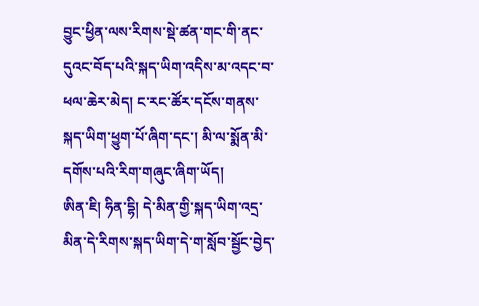བྱུང་ཕྱིན་ལས་རིགས་སྡེ་ཚན་གང་གི་ནང་དུའང་བོད་པའི་སྐད་ཡིག་འདིས་མ་འདང་བ་ཕལ་ཆེར་མེད། ང་རང་ཚོར་དངོས་གནས་སྐད་ཡིག་ཕྱུག་པོ་ཞིག་དང་། མི་ལ་སྨོན་མི་དགོས་པའི་རིག་གཞུང་ཞིག་ཡོད།
ཨིན་ཇི། ཧིན་དྷི། དེ་མིན་གྱི་སྐད་ཡིག་འདྲ་མིན་དེ་རིགས་སྐད་ཡིག་དེ་ག་སློབ་སྦྱོང་བྱེད་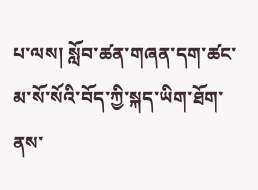པ་ལས། སློབ་ཚན་གཞན་དག་ཚང་མ་སོ་སོའི་བོད་ཀྱི་སྐད་ཡིག་ཐོག་ནས་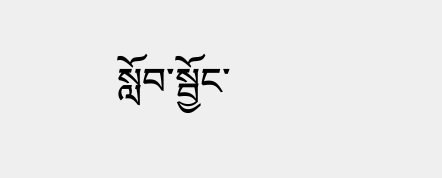སློབ་སྦྱོང་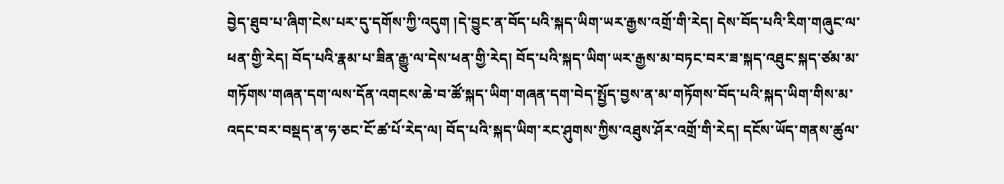བྱེད་ཐུབ་པ་ཞིག་ངེས་པར་དུ་དགོས་ཀྱི་འདུག །དེ་བྱུང་ན་བོད་པའི་སྐད་ཡིག་ཡར་རྒྱས་འགྲོ་གི་རེད། དེས་བོད་པའི་རིག་གཞུང་ལ་ཕན་གྱི་རེད། བོད་པའི་རྣམ་པ་ཟིན་རྒྱུ་ལ་དེས་ཕན་གྱི་རེད། བོད་པའི་སྐད་ཡིག་ཡར་རྒྱས་མ་བཏང་བར་ཟ་སྐད་འཐུང་སྐད་ཙམ་མ་གཏོགས་གཞན་དག་ལས་དོན་འགངས་ཆེ་བ་ཚོ་སྐད་ཡིག་གཞན་དག་བེད་སྤྱོད་བྱས་ན་མ་གཏོགས་བོད་པའི་སྐད་ཡིག་གིས་མ་འདང་བར་བསྡད་ན་ཧ་ཅང་ངོ་ཚ་པོ་རེད་ལ། བོད་པའི་སྐད་ཡིག་རང་ཤུགས་ཀྱིས་འཐུས་ཤོར་འགྲོ་གི་རེད། དངོས་ཡོད་གནས་ཚུལ་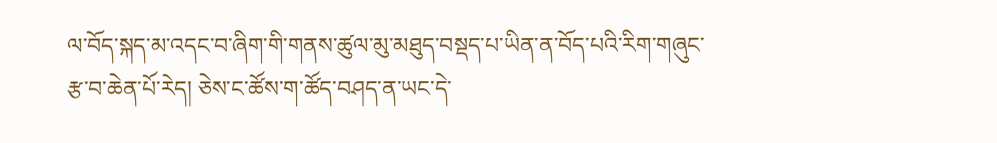ལ་བོད་སྐད་མ་འདང་བ་ཞིག་གི་གནས་ཚུལ་མུ་མཐུད་བསྡད་པ་ཡིན་ན་བོད་པའི་རིག་གཞུང་རྩ་བ་ཆེན་པོ་རེད། ཅེས་ང་ཚོས་ག་ཚོད་བཤད་ན་ཡང་དེ་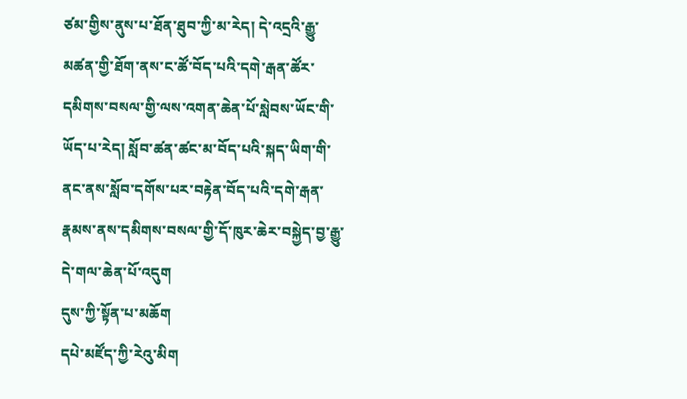ཙམ་གྱིས་ནུས་པ་ཐོན་ཐུབ་ཀྱི་མ་རེད། དེ་འདྲའི་རྒྱུ་མཚན་གྱི་ཐོག་ནས་ང་ཚོ་བོད་པའི་དགེ་རྒན་ཚོར་དམིགས་བསལ་གྱི་ལས་འགན་ཆེན་པོ་སླེབས་ཡོང་གི་ཡོད་པ་རེད། སློབ་ཚན་ཚང་མ་བོད་པའི་སྐད་ཡིག་གི་ནང་ནས་སློབ་དགོས་པར་བརྟེན་བོད་པའི་དགེ་རྒན་རྣམས་ནས་དམིགས་བསལ་གྱི་དོ་ཁུར་ཆེར་བསྐྱེད་བྱ་རྒྱུ་དེ་གལ་ཆེན་པོ་འདུག
དུས་ཀྱི་སྟོན་པ་མཆོག
དཔེ་མཛོད་ཀྱི་རེའུ་མིག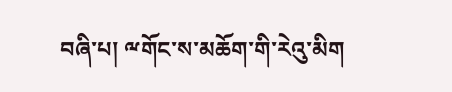བཞི་པ། ྋགོང་ས་མཆོག་གི་རེའུ་མིག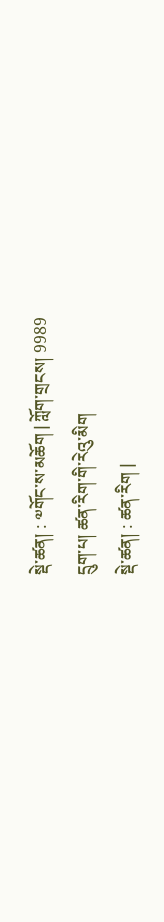སྡེ་ཚན། : ༧གོང་ས་མཆོག | ཀློག་གྲངས། 9989
དྲུག་པ། ཚན་རིག་གི་རེའུ་མིག
སྡེ་ཚན། : ཚན་རིག |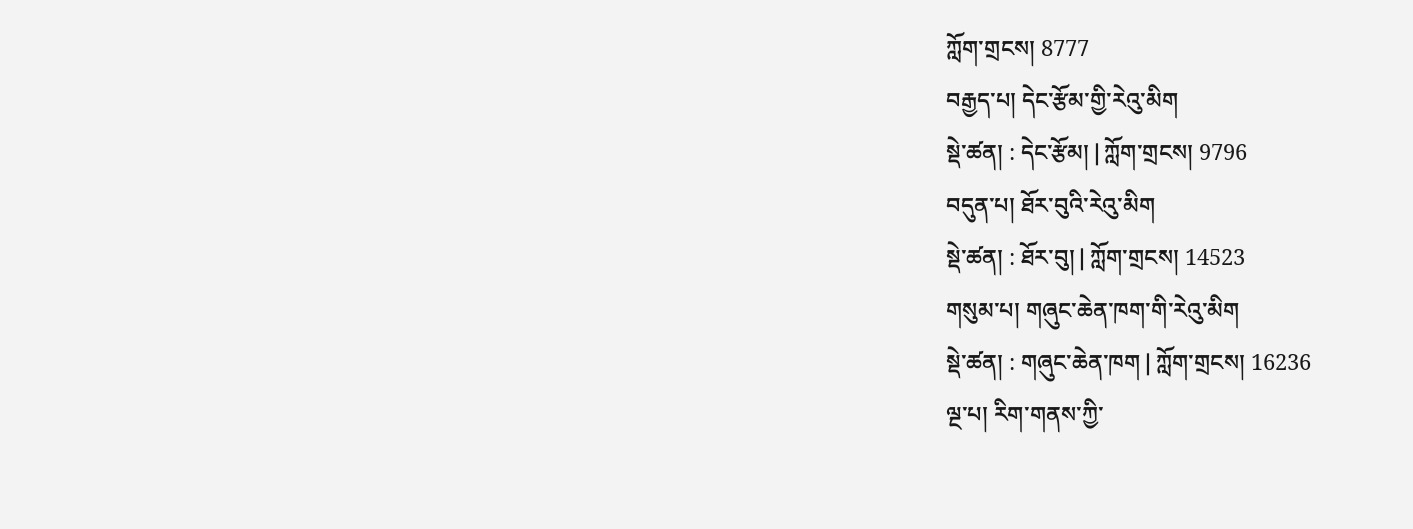ཀློག་གྲངས། 8777
བརྒྱད་པ། དེང་རྩོམ་གྱི་རེའུ་མིག
སྡེ་ཚན། : དེང་རྩོམ། | ཀློག་གྲངས། 9796
བདུན་པ། ཐོར་བུའི་རེའུ་མིག
སྡེ་ཚན། : ཐོར་བུ། | ཀློག་གྲངས། 14523
གསུམ་པ། གཞུང་ཆེན་ཁག་གི་རེའུ་མིག
སྡེ་ཚན། : གཞུང་ཆེན་ཁག | ཀློག་གྲངས། 16236
ལྔ་པ། རིག་གནས་ཀྱི་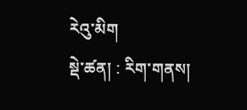རེའུ་མིག
སྡེ་ཚན། : རིག་གནས།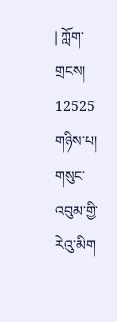| ཀློག་གྲངས། 12525
གཉིས་པ། གསུང་འབུམ་གྱི་རེའུ་མིག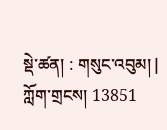སྡེ་ཚན། : གསུང་འབུམ། | ཀློག་གྲངས། 13851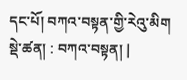དང་པོ། བཀའ་བསྟན་གྱི་རེའུ་མིག
སྡེ་ཚན། : བཀའ་བསྟན། |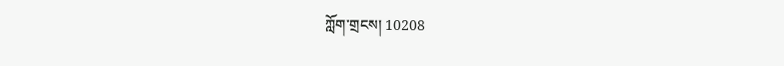ཀློག་གྲངས། 10208